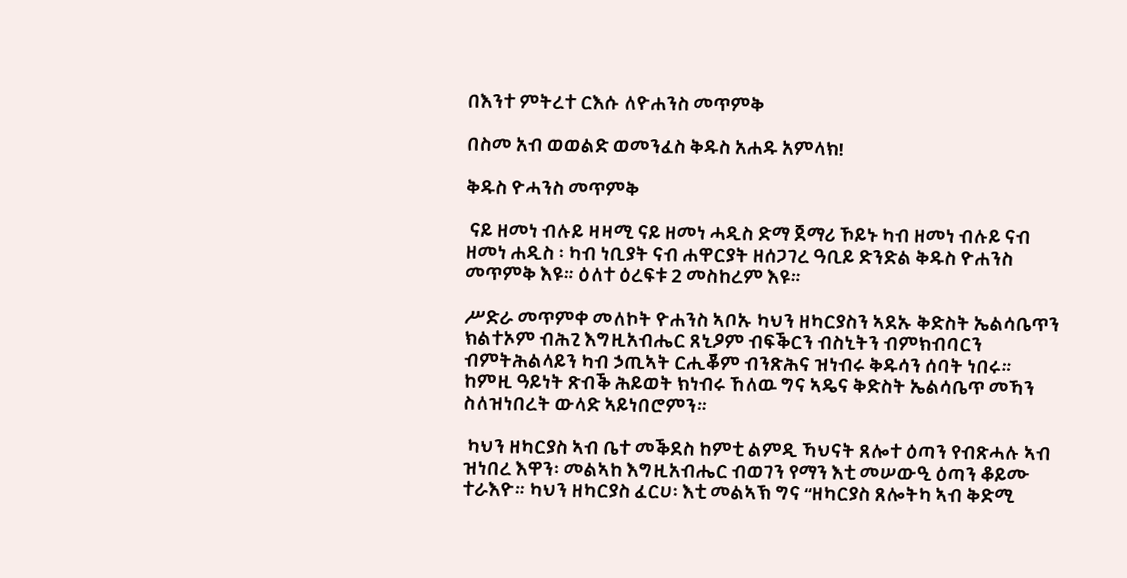በእንተ ምትረተ ርእሱ ለዮሐንስ መጥምቅ

በስመ አብ ወወልድ ወመንፈስ ቅዱስ አሐዱ አምላክ!

ቅዱስ ዮሓንስ መጥምቅ

 ናይ ዘመነ ብሉይ ዛዛሚ ናይ ዘመነ ሓዲስ ድማ ጀማሪ ኾይኑ ካብ ዘመነ ብሉይ ናብ ዘመነ ሐዲስ ፡ ካብ ነቢያት ናብ ሐዋርያት ዘሰጋገረ ዓቢይ ድንድል ቅዱስ ዮሐንስ መጥምቅ እዩ። ዕለተ ዕረፍቱ 2 መስከረም እዩ።

ሥድራ መጥምቀ መለኮት ዮሐንስ ኣቦኡ ካህን ዘካርያስን ኣደኡ ቅድስት ኤልሳቤጥን ክልተኦም ብሕጊ እግዚአብሔር ጸኒዖም ብፍቕርን ብስኒትን ብምክብባርን ብምትሕልላይን ካብ ኃጢኣት ርሒቖም ብንጽሕና ዝነብሩ ቅዱሳን ሰባት ነበሩ። ከምዚ ዓይነት ጽብቕ ሕይወት ክነብሩ ኸለዉ ግና ኣዴና ቅድስት ኤልሳቤጥ መኻን ስለዝነበረት ውላድ ኣይነበሮምን።

 ካህን ዘካርያስ ኣብ ቤተ መቕደስ ከምቲ ልምዲ ኻህናት ጸሎተ ዕጣን የብጽሓሉ ኣብ ዝነበረ እዋን፡ መልኣከ እግዚአብሔር ብወገን የማን እቲ መሠውዒ ዕጣን ቆይሙ ተራእዮ። ካህን ዘካርያስ ፈርሀ፡ እቲ መልኣኽ ግና “ዘካርያስ ጸሎትካ ኣብ ቅድሚ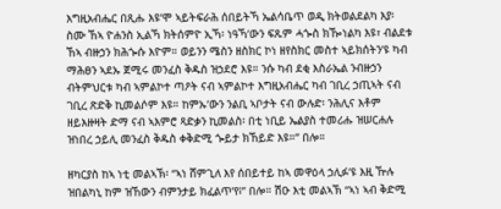እግዚአብሔር በጺሑ እዩ’ሞ ኣይትፍራሕ ሰበይትኻ ኤልሳቤጥ ወዲ ክትወልደልካ እያ፡ ስሙ ኸኣ ዮሐንስ ኢልኻ ክትሰምዮ ኢኻ፡ ነዓኻ’ውን ፍጹም ሓጐስ ክዀነልካ እዩ፣ ብልደቱ ኸኣ ብዙኃን ክሕጐሱ እዮም። ወይንን ሜስን ዘስክር ኮነ ዘየስክር መስተ ኣይክሰትን’ዩ ካብ ማሕፀን ኣደኡ ጀሚሩ መንፈስ ቅዱስ ዝኃደሮ እዩ። ንሱ ካብ ደቂ እስራኤል ንብዙኃን ብትምህርቱ ካብ ኣምልኮተ ጣዖት ናብ ኣምልኮተ እግዚአብሔር ካብ ገቢረ ኃጢኣት ናብ ገቢረ ጽድቅ ኪመልሶም እዩ። ከምኡ’ውን ንልቢ ኣቦታት ናብ ውሉድ፡ ንሕሊና እቶም ዘይእዙዛት ድማ ናብ ኣእምሮ ጻድቃን ኪመልስ፡ በቲ ነቢይ ኤልያስ ተመሪሑ ዝሠርሐሉ ዝነበረ ኃይሊ መንፈስ ቅዱስ ቀቅድሚ ጐይታ ክኸይድ እዩ።” በሎ።

ዘካርያስ ከኣ ነቲ መልኣኽ፡ “ኣነ ሸምጊለ እየ ሰበይተይ ከኣ መዋዕላ ኃሊፉ’ዩ እዚ ዅሉ ዝበልካኒ ከም ዝኸውን ብምንታይ ክፈልጥ’የ፧” በሎ። ሽዑ እቲ መልኣኽ “ኣነ ኣብ ቅድሚ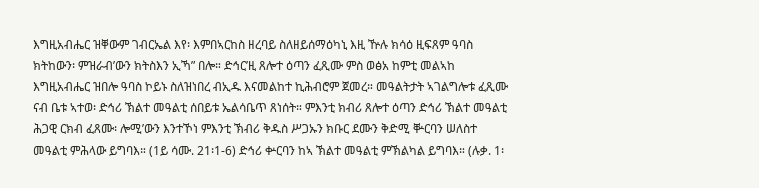እግዚአብሔር ዝቐውም ገብርኤል እየ፡ እምበኣርከስ ዘረባይ ስለዘይሰማዕካኒ እዚ ዅሉ ክሳዕ ዚፍጸም ዓባስ ክትከውን፡ ምዝራብ’ውን ክትስእን ኢኻ” በሎ። ድኅር’ዚ ጸሎተ ዕጣን ፈጺሙ ምስ ወፅአ ከምቲ መልኣከ እግዚአብሔር ዝበሎ ዓባስ ኮይኑ ስለዝነበረ ብኢዱ እናመልከተ ኪሕብሮም ጀመረ። መዓልትታት ኣገልግሎቱ ፈጺሙ ናብ ቤቱ ኣተወ፡ ድኅሪ ኽልተ መዓልቲ ሰበይቱ ኤልሳቤጥ ጸነሰት። ምእንቲ ክብሪ ጸሎተ ዕጣን ድኅሪ ኽልተ መዓልቲ ሕጋዊ ርክብ ፈጸሙ፡ ሎሚ’ውን እንተኾነ ምእንቲ ኽብሪ ቅዱስ ሥጋኡን ክቡር ደሙን ቅድሚ ቝርባን ሠለስተ መዓልቲ ምሕላው ይግባእ። (1ይ ሳሙ. 21፡1-6) ድኅሪ ቍርባን ከኣ ኽልተ መዓልቲ ምኽልካል ይግባእ። (ሉቃ. 1፡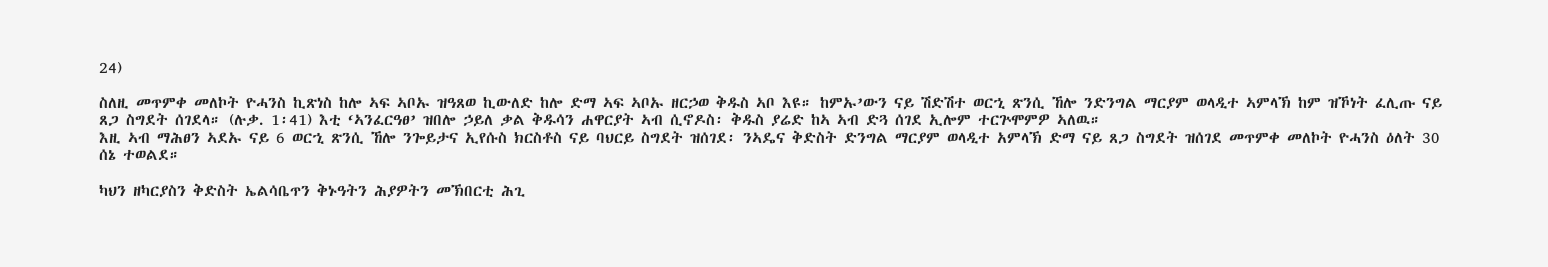24)

ስለዚ መጥምቀ መለኮት ዮሓንስ ኪጽነስ ከሎ ኣፍ ኣቦኡ ዝዓጸወ ኪውለድ ከሎ ድማ ኣፍ ኣቦኡ ዘርኃወ ቅዱስ ኣቦ እዩ። ከምኡ’ውን ናይ ሽድሽተ ወርኂ ጽንሲ ኸሎ ንድንግል ማርያም ወላዲተ ኣምላኽ ከም ዝኾነት ፈሊጡ ናይ ጸጋ ስግደት ሰገደላ። (ሉቃ. 1፡41) እቲ ‘ኣንፈርዓፀ’ ዝበሎ ኃይለ ቃል ቅዱሳን ሐዋርያት ኣብ ሲኖዶስ፡ ቅዱስ ያሬድ ከኣ ኣብ ድጓ ሰገደ ኢሎም ተርጕሞምዎ ኣለዉ።
እዚ ኣብ ማሕፀን ኣደኡ ናይ 6 ወርኂ ጽንሲ ኸሎ ንጐይታና ኢየሱስ ክርስቶስ ናይ ባህርይ ስግደት ዝሰገደ፡ ንኣዴና ቅድስት ድንግል ማርያም ወላዲተ አምላኽ ድማ ናይ ጸጋ ስግደት ዝሰገደ መጥምቀ መለኮት ዮሓንስ ዕለት 30 ሰኔ ተወልደ።

ካህን ዘካርያስን ቅድስት ኤልሳቤጥን ቅኑዓትን ሕያዎትን መኽበርቲ ሕጊ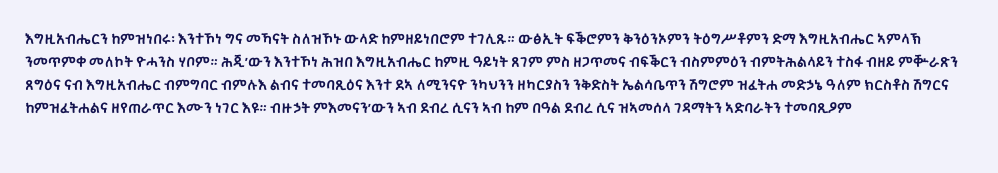እግዚአብሔርን ከምዝነበሩ፡ እንተኾነ ግና መኻናት ስለዝኾኑ ውላድ ከምዘይነበሮም ተገሊጹ። ውፅኢት ፍቕሮምን ቅንዕንኦምን ትዕግሥቶምን ድማ እግዚአብሔር ኣምላኽ ንመጥምቀ መለኮት ዮሓንስ ሃቦም። ሕጂ’ውን እንተኾነ ሕዝበ እግዚአብሔር ከምዚ ዓይነት ጸገም ምስ ዘጋጥመና ብፍቕርን ብስምምዕን ብምትሕልላይን ተስፋ ብዘይ ምቝራጽን ጸግዕና ናብ እግዚአብሔር ብምግባር ብምሉእ ልብና ተመባጺዕና እንተ ደኣ ለሚንናዮ ንካህንን ዘካርያስን ንቅድስት ኤልሳቤጥን ሽግሮም ዝፈትሐ መድኃኔ ዓለም ክርስቶስ ሽግርና ከምዝፈትሐልና ዘየጠራጥር እሙን ነገር እዩ። ብዙኃት ምእመናን’ውን ኣብ ደብረ ሲናን ኣብ ከም በዓል ደብረ ሲና ዝኣመሰላ ገዳማትን ኣድባራትን ተመባጺዖም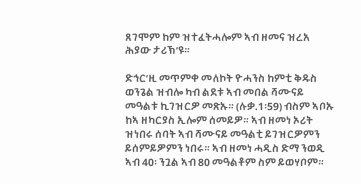ጸገሞም ከም ዝተፈትሓሎም ኣብ ዘመና ዝረአ ሕያው ታሪኽ’ዩ።

ድኅር’ዚ መጥምቀ መለኮት ዮሓንስ ከምቲ ቅዱስ ወንጌል ዝብሎ ካብ ልደቱ ኣብ መበል ሻሙናይ መዓልቱ ኪገዝርዎ መጽኡ። (ሉቃ.1፡59) ብስም ኣቦኡ ከኣ ዘካርያስ ኢሎም ሰመይዎ። ኣብ ዘመነ ኦሪት ዝነበሩ ሰባት ኣብ ሻሙናይ መዓልቲ ይገዝርዎምን ይሰምይዎምን ነበሩ። ኣብ ዘመነ ሓዲስ ድማ ንወዲ ኣብ 40፡ ንጓል ኣብ 80 መዓልቶም ስም ይወሃቦም።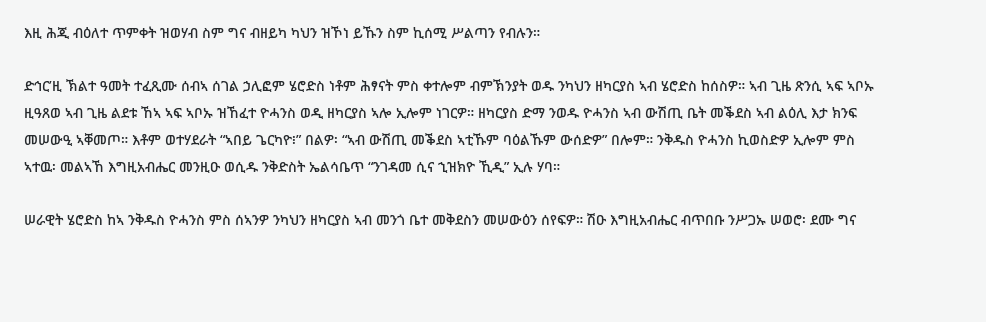እዚ ሕጂ ብዕለተ ጥምቀት ዝወሃብ ስም ግና ብዘይካ ካህን ዝኾነ ይኹን ስም ኪሰሚ ሥልጣን የብሉን።

ድኅር’ዚ ኽልተ ዓመት ተፈጺሙ ሰብኣ ሰገል ኃሊፎም ሄሮድስ ነቶም ሕፃናት ምስ ቀተሎም ብምኽንያት ወዱ ንካህን ዘካርያስ ኣብ ሄሮድስ ከሰስዎ። ኣብ ጊዜ ጽንሲ ኣፍ ኣቦኡ ዚዓጸወ ኣብ ጊዜ ልደቱ ኸኣ ኣፍ ኣቦኡ ዝኸፈተ ዮሓንስ ወዲ ዘካርያስ ኣሎ ኢሎም ነገርዎ። ዘካርያስ ድማ ንወዱ ዮሓንስ ኣብ ውሽጢ ቤት መቕደስ ኣብ ልዕሊ እታ ክንፍ መሠውዒ ኣቐመጦ። እቶም ወተሃደራት “ኣበይ ጌርካዮ፧” በልዎ፡ “ኣብ ውሽጢ መቕደስ ኣቲኹም ባዕልኹም ውሰድዎ” በሎም። ንቅዱስ ዮሓንስ ኪወስድዎ ኢሎም ምስ ኣተዉ፡ መልኣኸ እግዚአብሔር መንዚዑ ወሲዱ ንቅድስት ኤልሳቤጥ “ንገዳመ ሲና ኂዝክዮ ኺዲ” ኢሉ ሃባ።

ሠራዊት ሄሮድስ ከኣ ንቅዱስ ዮሓንስ ምስ ሰኣንዎ ንካህን ዘካርያስ ኣብ መንጎ ቤተ መቅደስን መሠውዕን ሰየፍዎ። ሽዑ እግዚአብሔር ብጥበቡ ንሥጋኡ ሠወሮ፡ ደሙ ግና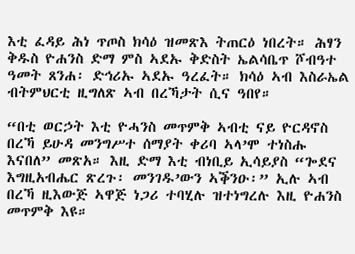እቲ ፈዳይ ሕነ ጥጦስ ክሳዕ ዝመጽእ ትጠርዕ ነበረት። ሕፃን ቅዱስ ዮሐንስ ድማ ምስ ኣደኡ ቅድስት ኤልሳቤጥ ሾብዓተ ዓመት ጸንሐ፡ ድኅሪኡ ኣደኡ ዓረፈት። ክሳዕ ኣብ እስራኤል ብትምህርቲ ዚግለጽ ኣብ በረኻታት ሲና ዓበየ።

“በቲ ወርኃት እቲ ዮሓንስ መጥምቅ ኣብቲ ናይ ዮርዳኖስ በረኻ ይሁዳ መንግሥተ ሰማያት ቀሪባ ኣላ’ሞ ተነስሑ እናበለ” መጽአ። እዚ ድማ እቲ ብነቢይ ኢሳይያስ “ጐደና እግዚአብሔር ጽረጉ፡ መንገዱ’ውን ኣቕንዑ፡” ኢሉ ኣብ በረኻ ዚእውጅ ኣዋጅ ነጋሪ ተባሂሉ ዝተነግረሉ እዚ ዮሐንስ መጥምቅ እዩ።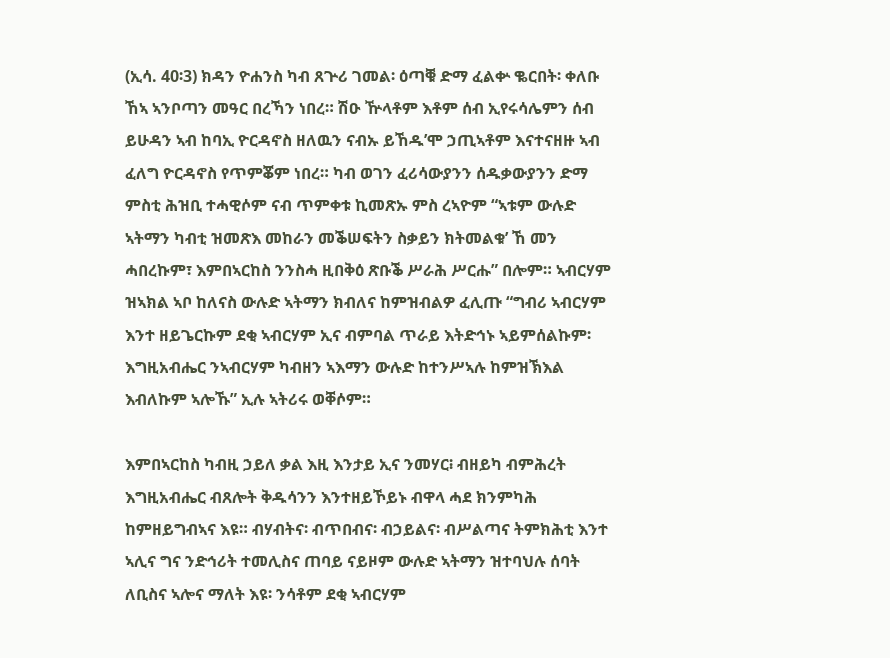(ኢሳ. 40፡3) ክዳን ዮሐንስ ካብ ጸጕሪ ገመል፡ ዕጣቑ ድማ ፈልቍ ቈርበት፡ ቀለቡ ኸኣ ኣንቦጣን መዓር በረኻን ነበረ። ሽዑ ዅላቶም እቶም ሰብ ኢየሩሳሌምን ሰብ ይሁዳን ኣብ ከባኢ ዮርዳኖስ ዘለዉን ናብኡ ይኸዱ’ሞ ኃጢኣቶም እናተናዘዙ ኣብ ፈለግ ዮርዳኖስ የጥምቖም ነበረ። ካብ ወገን ፈሪሳውያንን ሰዱቃውያንን ድማ ምስቲ ሕዝቢ ተሓዊሶም ናብ ጥምቀቱ ኪመጽኡ ምስ ረኣዮም “ኣቱም ውሉድ ኣትማን ካብቲ ዝመጽእ መከራን መቕሠፍትን ስቃይን ክትመልቁ’ ኸ መን ሓበረኩም፣ እምበኣርከስ ንንስሓ ዚበቅዕ ጽቡቕ ሥራሕ ሥርሑ” በሎም። ኣብርሃም ዝኣክል ኣቦ ከለናስ ውሉድ ኣትማን ክብለና ከምዝብልዎ ፈሊጡ “ግብሪ ኣብርሃም እንተ ዘይጌርኩም ደቂ ኣብርሃም ኢና ብምባል ጥራይ እትድኅኑ ኣይምሰልኩም፡ እግዚአብሔር ንኣብርሃም ካብዘን ኣእማን ውሉድ ከተንሥኣሉ ከምዝኽእል እብለኩም ኣሎኹ” ኢሉ ኣትሪሩ ወቐሶም።

እምበኣርከስ ካብዚ ኃይለ ቃል እዚ እንታይ ኢና ንመሃር፧ ብዘይካ ብምሕረት እግዚአብሔር ብጸሎት ቅዱሳንን እንተዘይኾይኑ ብዋላ ሓደ ክንምካሕ ከምዘይግብኣና እዩ። ብሃብትና፡ ብጥበብና፡ ብኃይልና፡ ብሥልጣና ትምክሕቲ እንተ ኣሊና ግና ንድኅሪት ተመሊስና ጠባይ ናይዞም ውሉድ ኣትማን ዝተባህሉ ሰባት ለቢስና ኣሎና ማለት እዩ፡ ንሳቶም ደቂ ኣብርሃም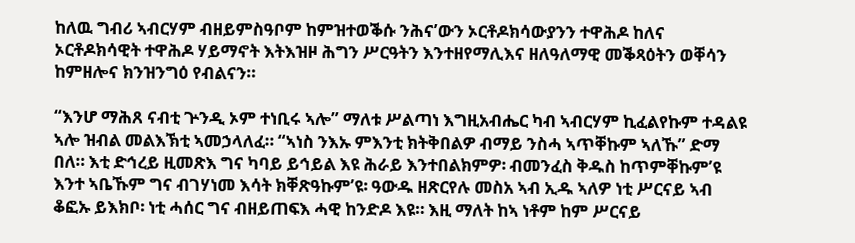ከለዉ ግብሪ ኣብርሃም ብዘይምስዓቦም ከምዝተወቕሱ ንሕና’ውን ኦርቶዶክሳውያንን ተዋሕዶ ከለና ኦርቶዶክሳዊት ተዋሕዶ ሃይማኖት እትእዝዞ ሕግን ሥርዓትን እንተዘየማሊእና ዘለዓለማዊ መቕጻዕትን ወቐሳን ከምዘሎና ክንዝንግዕ የብልናን።

“እንሆ ማሕጸ ናብቲ ጕንዲ ኦም ተነቢሩ ኣሎ” ማለቱ ሥልጣነ እግዚአብሔር ካብ ኣብርሃም ኪፈልየኩም ተዳልዩ ኣሎ ዝብል መልእኽቲ ኣመኃላለፈ። “ኣነስ ንእኡ ምእንቲ ክትቅበልዎ ብማይ ንስሓ ኣጥቐኩም ኣለኹ” ድማ በለ። እቲ ድኅረይ ዚመጽእ ግና ካባይ ይኅይል እዩ ሕራይ እንተበልክምዎ፡ ብመንፈስ ቅዱስ ከጥምቐኩም’ዩ እንተ ኣቤኹም ግና ብገሃነመ እሳት ክቐጽዓኩም’ዩ፡ ዓውዱ ዘጽርየሉ መስአ ኣብ ኢዱ ኣለዎ ነቲ ሥርናይ ኣብ ቆፎኡ ይእክቦ፡ ነቲ ሓሰር ግና ብዘይጠፍእ ሓዊ ከንድዶ እዩ። እዚ ማለት ከኣ ነቶም ከም ሥርናይ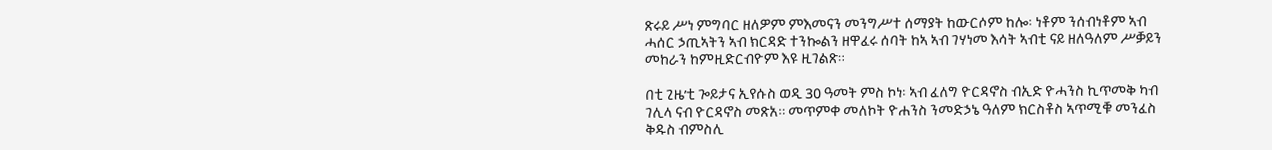ጽሩይ ሥነ ምግባር ዘለዎም ምእመናን መንግሥተ ሰማያት ከውርሶም ከሎ፡ ነቶም ንሰብነቶም ኣብ ሓሰር ኃጢኣትን ኣብ ክርዳድ ተንኰልን ዘዋፈሩ ሰባት ከኣ ኣብ ገሃነመ እሳት ኣብቲ ናይ ዘለዓለም ሥቓይን መከራን ከምዚድርብዮም እዩ ዚገልጽ።

በቲ ጊዜ’ቲ ጐይታና ኢየሱስ ወዲ 30 ዓመት ምስ ኮነ፡ ኣብ ፈለግ ዮርዳኖስ ብኢድ ዮሓንስ ኪጥመቅ ካብ ገሊላ ናብ ዮርዳኖስ መጽአ። መጥምቀ መለኮት ዮሐንስ ንመድኃኔ ዓለም ክርስቶስ ኣጥሚቑ መንፈስ ቅዱስ ብምስሊ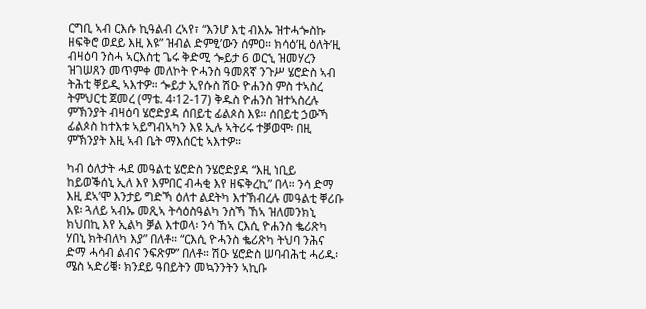ርግቢ ኣብ ርእሱ ኪዓልብ ረኣየ፣ “እንሆ እቲ ብእኡ ዝተሓጐስኩ ዘፍቅሮ ወደይ እዚ እዩ” ዝብል ድምፂ’ውን ሰምዐ። ክሳዕ’ዚ ዕለት’ዚ ብዛዕባ ንስሓ ኣርእስቲ ጌሩ ቅድሚ ጐይታ 6 ወርኂ ዝመሃረን ዝገሠጸን መጥምቀ መለኮት ዮሓንስ ዓመጸኛ ንጉሥ ሄሮድስ ኣብ ትሕቲ ቐይዲ ኣእተዎ። ጐይታ ኢየሱስ ሽዑ ዮሐንስ ምስ ተኣስረ ትምህርቲ ጀመረ (ማቴ. 4፡12-17) ቅዱስ ዮሐንስ ዝተኣስረሉ ምኽንያት ብዛዕባ ሄሮድያዳ ሰበይቲ ፊልጶስ እዩ። ሰበይቲ ኃውኻ ፊልጶስ ከተእቱ ኣይግብኣካን እዩ ኢሉ ኣትሪሩ ተቓወሞ፡ በዚ ምኽንያት እዚ ኣብ ቤት ማእሰርቲ ኣእተዎ።

ካብ ዕለታት ሓደ መዓልቲ ሄሮድስ ንሄሮድያዳ “እዚ ነቢይ ከይወቕሰኒ ኢለ እየ እምበር ብሓቂ እየ ዘፍቅረኪ” በላ። ንሳ ድማ እዚ ደኣ’ሞ እንታይ ግድኻ ዕለተ ልደትካ እተኽብረሉ መዓልቲ ቐሪቡ እዩ፡ ጓለይ ኣብኡ መጺኣ ትሳዕስዓልካ ንስኻ ኸኣ ዝለመንክኒ ክህበኪ እየ ኢልካ ቓል እተወላ፡ ንሳ ኸኣ ርእሲ ዮሐንስ ቈሪጽካ ሃበኒ ክትብለካ እያ” በለቶ። “ርእሲ ዮሓንስ ቈሪጽካ ትህባ ንሕና ድማ ሓሳብ ልብና ንፍጽም” በለቶ። ሽዑ ሄሮድስ ሠባብሕቲ ሓሪዱ፡ ሜስ ኣድሪቑ፡ ክንደይ ዓበይትን መኳንንትን ኣኪቡ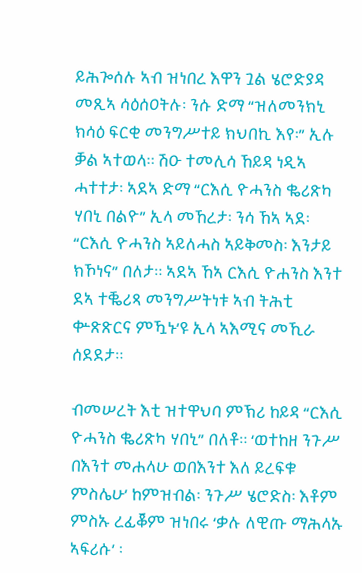ይሕጐሰሉ ኣብ ዝነበረ እዋን ጓል ሄሮድያዳ መጺኣ ሳዕሰዐትሉ፡ ንሱ ድማ “ዝለመንክኒ ክሳዕ ፍርቂ መንግሥተይ ክህበኪ እየ፡” ኢሉ ቓል ኣተወላ። ሽዑ ተመሊሳ ኸይዳ ነዲኣ ሓተተታ፡ ኣደኣ ድማ “ርእሲ ዮሓንስ ቈሪጽካ ሃበኒ በልዮ” ኢላ መኸረታ፡ ንሳ ኸኣ ኣደ፡ “ርእሲ ዮሓንስ ኣይለሓስ ኣይቅመስ፡ እንታይ ክኾነና” በለታ። ኣደኣ ኸኣ ርእሲ ዮሐንስ እንተ ደኣ ተቘሪጻ መንግሥትነቱ ኣብ ትሕቲ ቍጽጽርና ምዃኑ’ዩ ኢላ ኣእሚና መኺራ ሰደደታ።

ብመሠረት እቲ ዝተዋህባ ምኽሪ ከይዳ “ርእሲ ዮሓንስ ቈሪጽካ ሃበኒ” በለቶ። ‘ወተከዘ ንጉሥ በእንተ መሐላሁ ወበእንተ እለ ይረፍቁ ምስሌሁ’ ከምዝብል፡ ንጉሥ ሄሮድስ፡ እቶም ምስኡ ረፊቖም ዝነበሩ ‘ቃሉ ለዊጡ ማሕላኡ ኣፍሪሱ’ ፡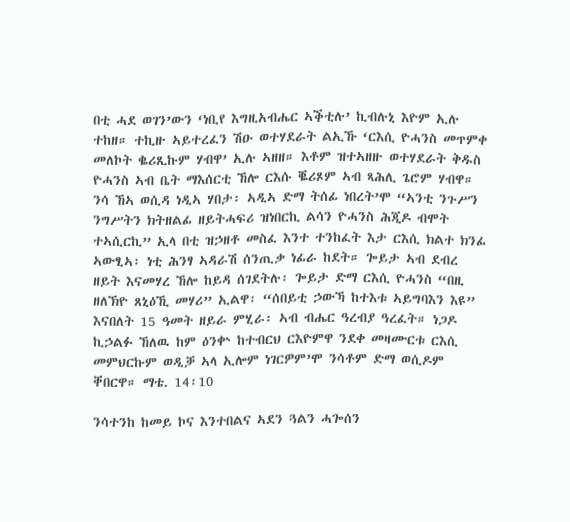በቲ ሓደ ወገን’ውን ‘ነቢየ እግዚአብሔር ኣቕቲሉ’ ኪብሉኒ እዮም ኢሉ ተከዘ። ተኪዙ ኣይተረፈን ሽዑ ወተሃደራት ልኢኹ ‘ርእሲ ዮሓንስ መጥምቀ መለኮት ቈሪጺኩም ሃብዋ’ ኢሉ ኣዘዘ። እቶም ዝተኣዘዙ ወተሃደራት ቅዱስ ዮሓንስ ኣብ ቤት ማእሰርቲ ኸሎ ርእሱ ቘሪጾም ኣብ ጻሕሊ ጌሮም ሃብዋ። ንሳ ኸኣ ወሲዳ ነዲኣ ሃበታ፡ ኣዲኣ ድማ ትሰፊ ነበረት’ሞ “ኣንቲ ንጉሥን ንግሥትን ክትዘልፊ ዘይትሓፍሪ ዝነበርኪ ልሳን ዮሓንስ ሕጂዶ ብሞት ተኣሲርኪ” ኢላ በቲ ዝኃዘቶ መስፈ እንተ ተንከፈት እታ ርእሲ ክልተ ክንፊ ኣውፂኣ፡ ነቲ ሕንፃ ኣዳራሽ ሰንጢቃ ነፊራ ከደት። ጐይታ ኣብ ደብረ ዘይት እናመሃረ ኸሎ ከይዳ ሰገደትሉ፡ ጐይታ ድማ ርእሲ ዮሓንስ “በዚ ዘለኽዮ ጸኒዕኺ መሃሪ” ኢልዋ፡ “ሰበይቲ ኃውኻ ከተእቱ ኣይግባእን እዩ” እናበለት 15 ዓመት ዘይራ ምሂራ፡ ኣብ ብሔር ዓረብያ ዓረፈት። ነጋዶ ኪኃልፉ ኸለዉ ከም ዕንቍ ከተብርህ ርእዮምዋ ንደቀ መዛሙርቱ ርእሲ መምህርኩም ወዲቓ ኣላ ኢሎም ነገርዎም’ሞ ንሳቶም ድማ ወሲዶም ቐበርዋ። ማቴ. 14፡10

ንሳተንከ ከመይ ኮና እንተበልና ኣደን ጓልን ሓጐሰን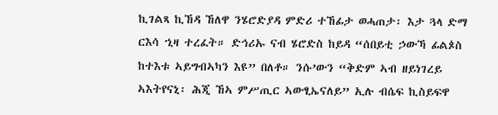ኪገልጻ ኪኸዳ ኸለዋ ንሄሮድያዳ ምድሪ ተኸፊታ ወሓጠታ፡ እታ ጓላ ድማ ርእሳ ኂዛ ተረፈት። ድኅሪኡ ናብ ሄሮድስ ከይዳ “ሰበይቲ ኃውኻ ፊልጶስ ከተእቱ ኣይግብኣካን እዩ” በለቶ። ንሱ’ውን “ቅድም ኣብ ዘይነገረይ ኣእትየናኒ፡ ሕጂ ኸኣ ምሥጢር ኣውፂኤናለይ” ኢሉ ብሴፍ ኪስይፍዋ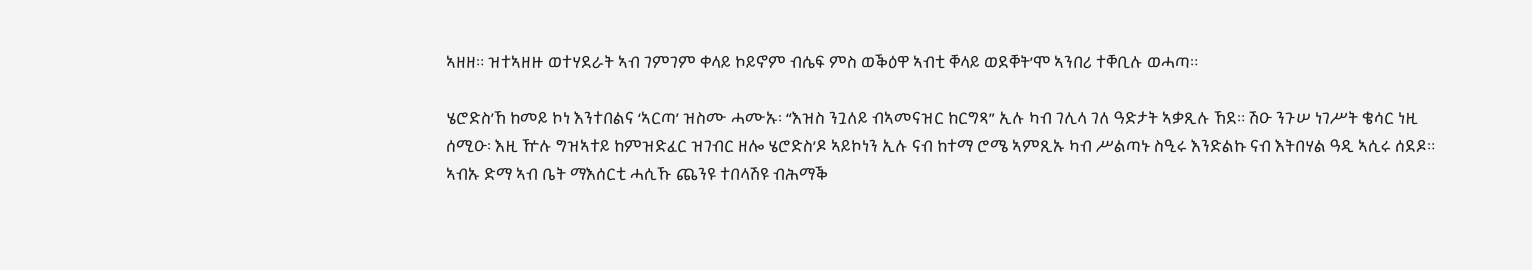ኣዘዘ። ዝተኣዘዙ ወተሃደራት ኣብ ገምገም ቀላይ ኮይኖም ብሴፍ ምስ ወቕዕዋ ኣብቲ ቐላይ ወደቐት’ሞ ኣንበሪ ተቐቢሉ ወሓጣ።

ሄሮድስ’ኸ ከመይ ኮነ እንተበልና ‘ኣርጣ’ ዝስሙ ሓሙኡ፡ “እዝስ ንጓለይ ብኣመናዝር ከርግጻ” ኢሉ ካብ ገሊላ ገለ ዓድታት ኣቃጺሉ ኸደ። ሽዑ ንጉሠ ነገሥት ቄሳር ነዚ ሰሚዑ፡ እዚ ዅሉ ግዝኣተይ ከምዝድፈር ዝገብር ዘሎ ሄሮድስ’ዶ ኣይኮነን ኢሉ ናብ ከተማ ሮሜ ኣምጺኡ ካብ ሥልጣኑ ስዒሩ እንድልኩ ናብ እትበሃል ዓዲ ኣሲሩ ሰደዶ። ኣብኡ ድማ ኣብ ቤት ማእሰርቲ ሓሲኹ ጨንዩ ተበላሽዩ ብሕማቕ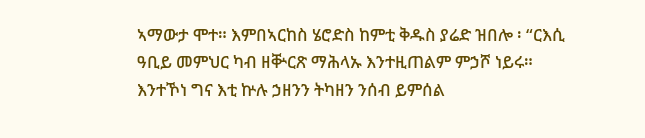ኣማውታ ሞተ። እምበኣርከስ ሄሮድስ ከምቲ ቅዱስ ያሬድ ዝበሎ ፡ “ርእሲ ዓቢይ መምህር ካብ ዘቝርጽ ማሕላኡ እንተዚጠልም ምኃሾ ነይሩ። እንተኾነ ግና እቲ ኵሉ ኃዘንን ትካዘን ንሰብ ይምሰል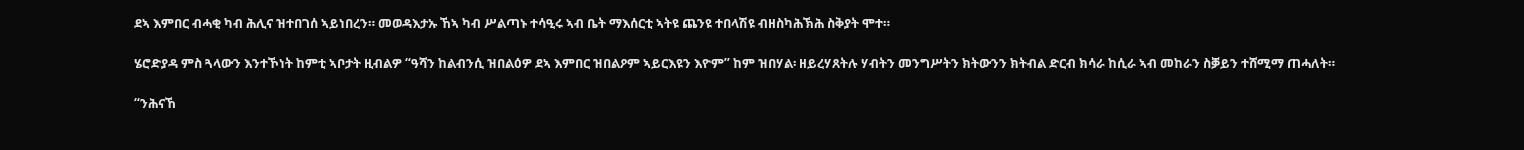ደኣ እምበር ብሓቂ ካብ ሕሊና ዝተበገሰ ኣይነበረን። መወዳእታኡ ኸኣ ካብ ሥልጣኑ ተሳዒሩ ኣብ ቤት ማእሰርቲ ኣትዩ ጨንዩ ተበላሽዩ ብዘስካሕኽሕ ስቅያት ሞተ።

ሄሮድያዳ ምስ ጓላውን እንተኾነት ከምቲ ኣቦታት ዚብልዎ “ዓሻን ከልብንሲ ዝበልዕዎ ደኣ እምበር ዝበልዖም ኣይርእዩን እዮም” ከም ዝበሃል፡ ዘይረሃጸትሉ ሃብትን መንግሥትን ክትውንን ክትብል ድርብ ክሳራ ከሲራ ኣብ መከራን ስቓይን ተሸሚማ ጠሓለት።

“ንሕናኸ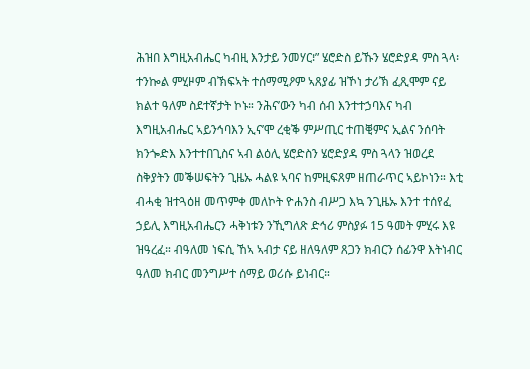ሕዝበ እግዚአብሔር ካብዚ እንታይ ንመሃር፧” ሄሮድስ ይኹን ሄሮድያዳ ምስ ጓላ፡ ተንኰል ምሂዞም ብኽፍኣት ተሰማሚዖም ኣጸያፊ ዝኾነ ታሪኽ ፈጺሞም ናይ ክልተ ዓለም ስደተኛታት ኮኑ። ንሕና’ውን ካብ ሰብ እንተተኃባእና ካብ እግዚአብሔር ኣይንኅባእን ኢና’ሞ ረቂቕ ምሥጢር ተጠቒምና ኢልና ንሰባት ክንጐድእ እንተተበጊስና ኣብ ልዕሊ ሄሮድስን ሄሮድያዳ ምስ ጓላን ዝወረደ ስቅያትን መቕሠፍትን ጊዜኡ ሓልዩ ኣባና ከምዚፍጸም ዘጠራጥር ኣይኮነን። እቲ ብሓቂ ዝተጓዕዘ መጥምቀ መለኮት ዮሐንስ ብሥጋ እኳ ንጊዜኡ እንተ ተሰየፈ ኃይሊ እግዚአብሔርን ሓቅነቱን ንኺግለጽ ድኅሪ ምስያፉ 15 ዓመት ምሂሩ እዩ ዝዓረፈ። ብዓለመ ነፍሲ ኸኣ ኣብታ ናይ ዘለዓለም ጸጋን ክብርን ሰፊንዋ እትነብር ዓለመ ክብር መንግሥተ ሰማይ ወሪሱ ይነብር።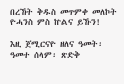በረኸት ቅዱስ መጥምቀ መለኮት ዮሓንስ ምስ ኵልና ይኹን!

እዚ ጀሚርናዮ ዘለና ዓመት፡ ዓመተ ሰላም፡ ጽድቅ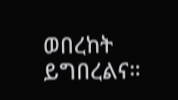ወበረከት ይግበረልና።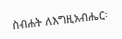ስብሐት ለእግዚአብሔር፡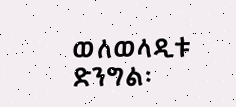ወለወላዲቱ ድንግል፡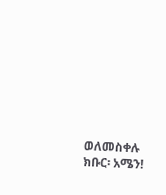ወለመስቀሉ ክቡር፡ አሜን!